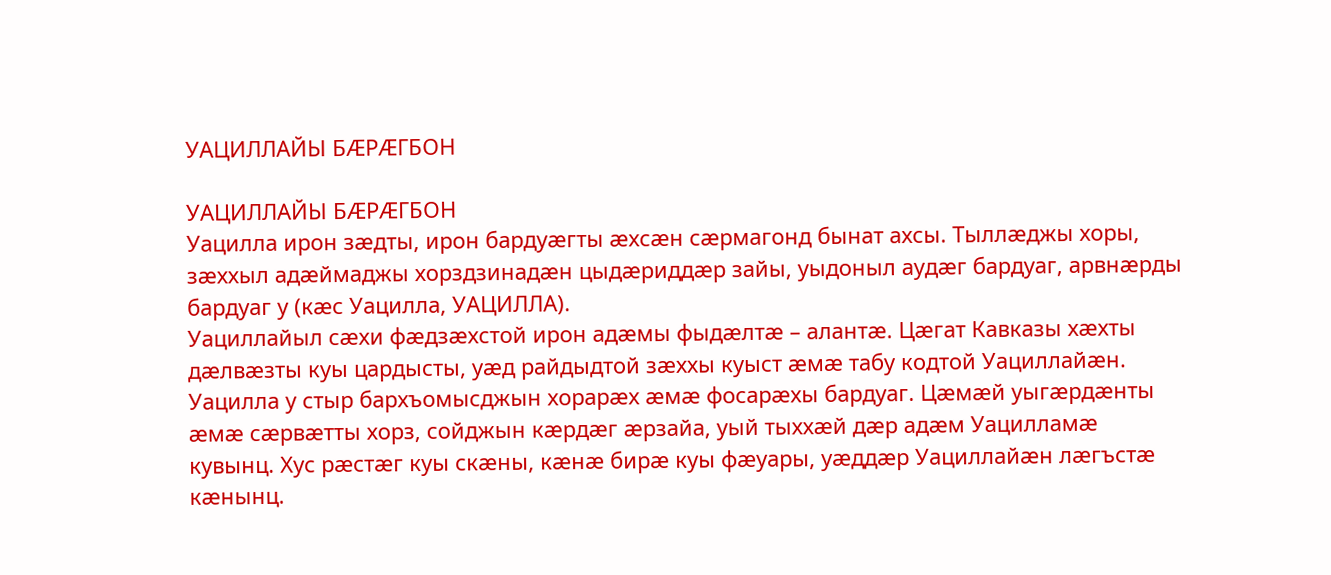УАЦИЛЛАЙЫ БÆРÆГБОН

УАЦИЛЛАЙЫ БÆРÆГБОН
Уацилла ирон зæдты, ирон бардуæгты æхсæн сæрмагонд бынат ахсы. Тыллæджы хоры, зæххыл адæймаджы хорздзинадæн цыдæриддæр зайы, уыдоныл аудæг бардуаг, арвнæрды бардуаг у (кæс Уацилла, УАЦИЛЛА).
Уациллайыл сæхи фæдзæхстой ирон адæмы фыдæлтæ – алантæ. Цæгат Кавказы хæхты дæлвæзты куы цардысты, уæд райдыдтой зæххы куыст æмæ табу кодтой Уациллайæн.
Уацилла у стыр бархъомысджын хорарæх æмæ фосарæхы бардуаг. Цæмæй уыгæрдæнты æмæ сæрвæтты хорз, сойджын кæрдæг æрзайа, уый тыххæй дæр адæм Уацилламæ кувынц. Хус рæстæг куы скæны, кæнæ бирæ куы фæуары, уæддæр Уациллайæн лæгъстæ кæнынц.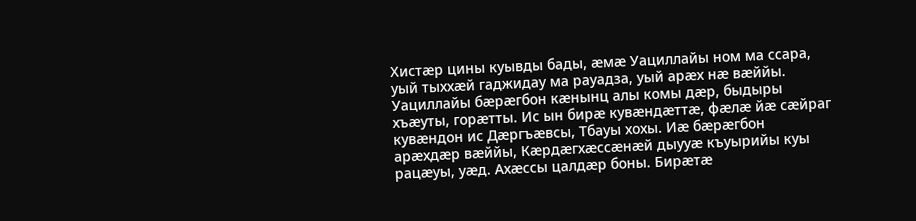Хистæр цины куывды бады, æмæ Уациллайы ном ма ссара, уый тыххæй гаджидау ма рауадза, уый арæх нæ вæййы.
Уациллайы бæрæгбон кæнынц алы комы дæр, быдыры хъæуты, горæтты. Ис ын бирæ кувæндæттæ, фæлæ йæ сæйраг кувæндон ис Дæргъæвсы, Тбауы хохы. Иæ бæрæгбон арæхдæр вæййы, Кæрдæгхæссæнæй дыууæ къуырийы куы рацæуы, уæд. Ахæссы цалдæр боны. Бирæтæ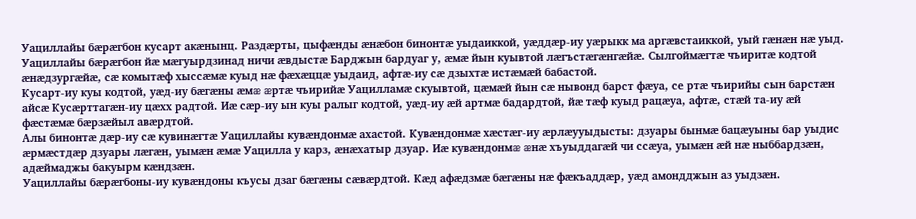Уациллайы бæрæгбон кусарт акæнынц. Раздæрты, цыфæнды æнæбон бинонтæ уыдаиккой, уæддæр-иу уæрыкк ма аргæвстаиккой, уый гæнæн нæ уыд. Уациллайы бæрæгбон йæ мæгуырдзинад ничи æвдыстæ Барджын бардуаг у, æмæ йын куывтой лæгъстæгæнгæйæ. Сылгоймæгтæ чъиритæ кодтой æнæдзургæйæ, сæ комытæф хыссæмæ куыд нæ фæхæццæ уыдаид, афтæ-иу сæ дзыхтæ истæмæй бабастой.
Кусарт-иу куы кодтой, уæд-иу бæгæны æмæ æртæ чъирийæ Уацилламæ скуывтой, цæмæй йын сæ нывонд барст фæуа, се ртæ чъирийы сын барстæн айсæ Кусæрттагæн-иу цæхх радтой. Иæ сæр-иу ын куы ралыг кодтой, уæд-иу æй артмæ бадардтой, йæ тæф куыд рацæуа, афтæ, стæй та-иу æй фæстæмæ бæрзæйыл авæрдтой.
Алы бинонтæ дæр-иу сæ кувинæгтæ Уациллайы кувæндонмæ ахастой. Кувæндонмæ хæстæг-иу æрлæууыдысты: дзуары бынмæ бацæуыны бар уыдис æрмæстдæр дзуары лæгæн, уымæн æмæ Уацилла у карз, æнæхатыр дзуар. Иæ кувæндонмæ æнæ хъуыддагæй чи ссæуа, уымæн æй нæ ныббардзæн, адæймаджы бакуырм кæндзæн.
Уациллайы бæрæгбоны-иу кувæндоны къусы дзаг бæгæны сæвæрдтой. Кæд афæдзмæ бæгæны нæ фæкъаддæр, уæд амондджын аз уыдзæн.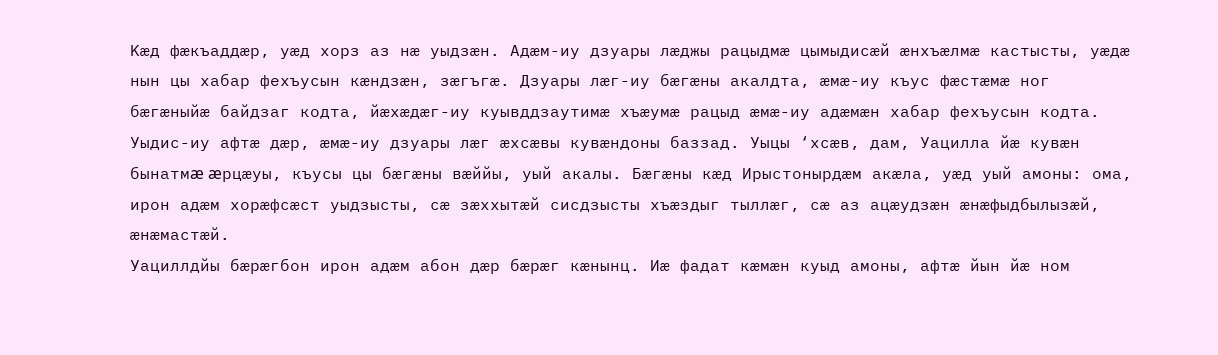Kæд фæкъаддæр, уæд хорз аз нæ уыдзæн. Адæм-иу дзуары лæджы рацыдмæ цымыдисæй æнхъæлмæ кастысты, уæдæ нын цы хабар фехъусын кæндзæн, зæгъгæ. Дзуары лæг-иу бæгæны акалдта, æмæ-иу къус фæстæмæ ног бæгæныйæ байдзаг кодта, йæхæдæг-иу куывддзаутимæ хъæумæ рацыд æмæ-иу адæмæн хабар фехъусын кодта.
Уыдис-иу афтæ дæр, æмæ-иу дзуары лæг æхсæвы кувæндоны баззад. Уыцы ‘хсæв, дам, Уацилла йæ кувæн бынатмæ æрцæуы, къусы цы бæгæны вæййы, уый акалы. Бæгæны кæд Ирыстонырдæм акæла, уæд уый амоны: ома, ирон адæм хорæфсæст уыдзысты, сæ зæххытæй сисдзысты хъæздыг тыллæг, сæ аз ацæудзæн æнæфыдбылызæй, æнæмастæй.
Уациллдйы бæрæгбон ирон адæм абон дæр бæрæг кæнынц. Иæ фадат кæмæн куыд амоны, афтæ йын йæ ном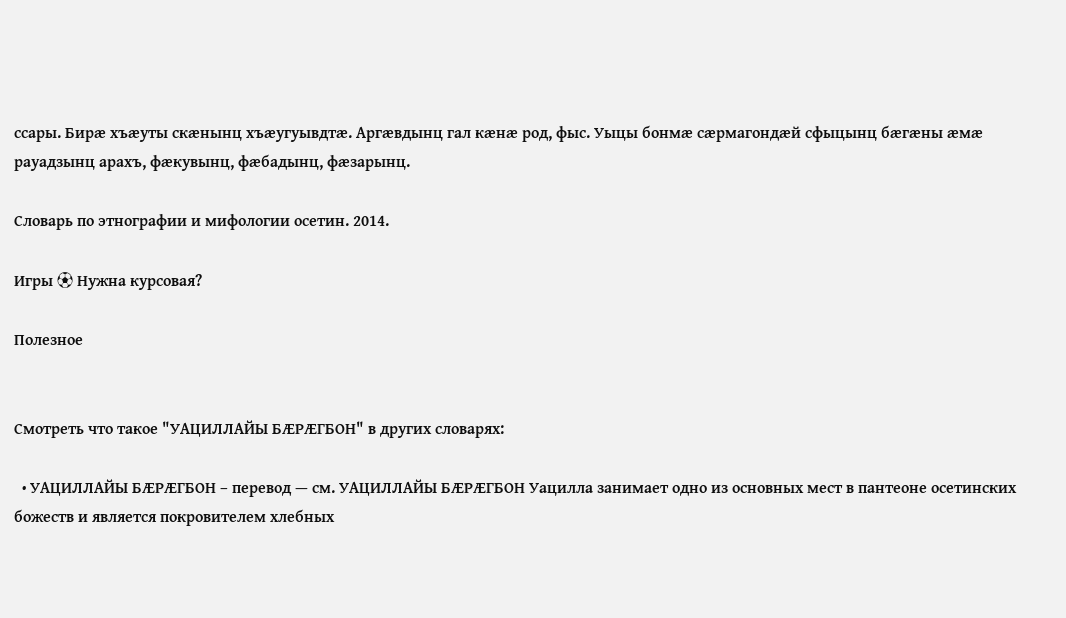ссары. Бирæ хъæуты скæнынц хъæугуывдтæ. Аргæвдынц гал кæнæ род, фыс. Уыцы бонмæ сæрмагондæй сфыцынц бæгæны æмæ рауадзынц арахъ, фæкувынц, фæбадынц, фæзарынц.

Словарь по этнографии и мифологии осетин. 2014.

Игры ⚽ Нужна курсовая?

Полезное


Смотреть что такое "УАЦИЛЛАЙЫ БÆРÆГБОН" в других словарях:

  • УАЦИЛЛАЙЫ БÆРÆГБОН – перевод — см. УАЦИЛЛАЙЫ БÆРÆГБОН Уацилла занимает одно из основных мест в пантеоне осетинских божеств и является покровителем хлебных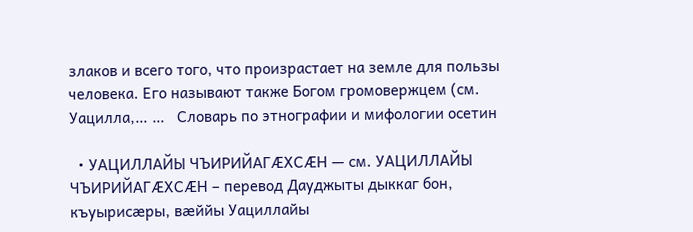злаков и всего того, что произрастает на земле для пользы человека. Его называют также Богом громовержцем (см. Уацилла,… …   Словарь по этнографии и мифологии осетин

  • УАЦИЛЛАЙЫ ЧЪИРИЙАГÆХСÆН — см. УАЦИЛЛАЙЫ ЧЪИРИЙАГÆХСÆН – перевод Дауджыты дыккаг бон, къуырисæры, вæййы Уациллайы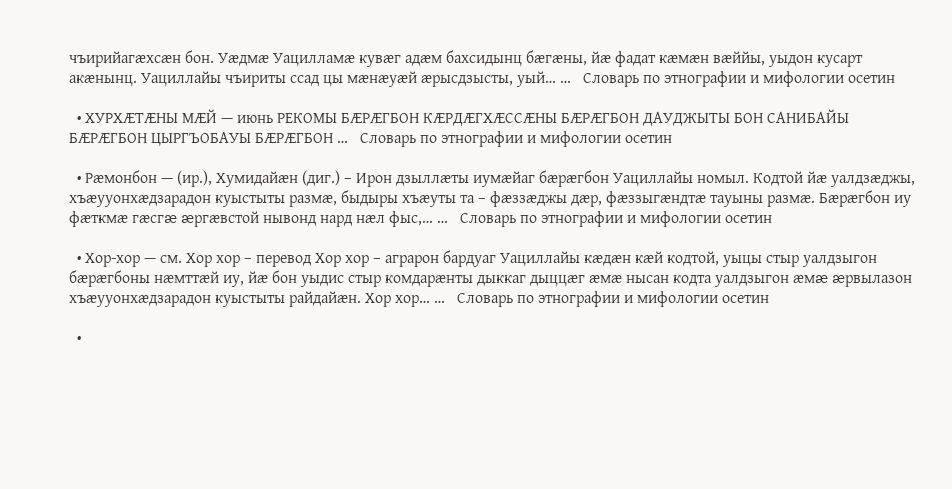чъирийагæхсæн бон. Уæдмæ Уацилламæ кувæг адæм бахсидынц бæгæны, йæ фадат кæмæн вæййы, уыдон кусарт акæнынц. Уациллайы чъириты ссад цы мæнæуæй æрысдзысты, уый… …   Словарь по этнографии и мифологии осетин

  • ХУРХÆТÆНЫ МÆЙ — июнь РЕКОМЫ БÆРÆГБОН КÆРДÆГХÆССÆНЫ БÆРÆГБОН ДАУДЖЫТЫ БОН САНИБАЙЫ БÆРÆГБОН ЦЫРГЪОБАУЫ БÆРÆГБОН …   Словарь по этнографии и мифологии осетин

  • Рæмонбон — (ир.), Хумидайæн (диг.) – Ирон дзыллæты иумæйаг бæрæгбон Уациллайы номыл. Кодтой йæ уалдзæджы, хъæууонхæдзарадон куыстыты размæ, быдыры хъæуты та – фæззæджы дæр, фæззыгæндтæ тауыны размæ. Бæрæгбон иу фæткмæ гæсгæ æргæвстой нывонд нард нæл фыс,… …   Словарь по этнографии и мифологии осетин

  • Хор-хор — см. Хор хор – перевод Хор хор – аграрон бардуаг Уациллайы кæдæн кæй кодтой, уыцы стыр уалдзыгон бæрæгбоны нæмттæй иу, йæ бон уыдис стыр комдарæнты дыккаг дыццæг æмæ нысан кодта уалдзыгон æмæ æрвылазон хъæууонхæдзарадон куыстыты райдайæн. Хор хор… …   Словарь по этнографии и мифологии осетин

  •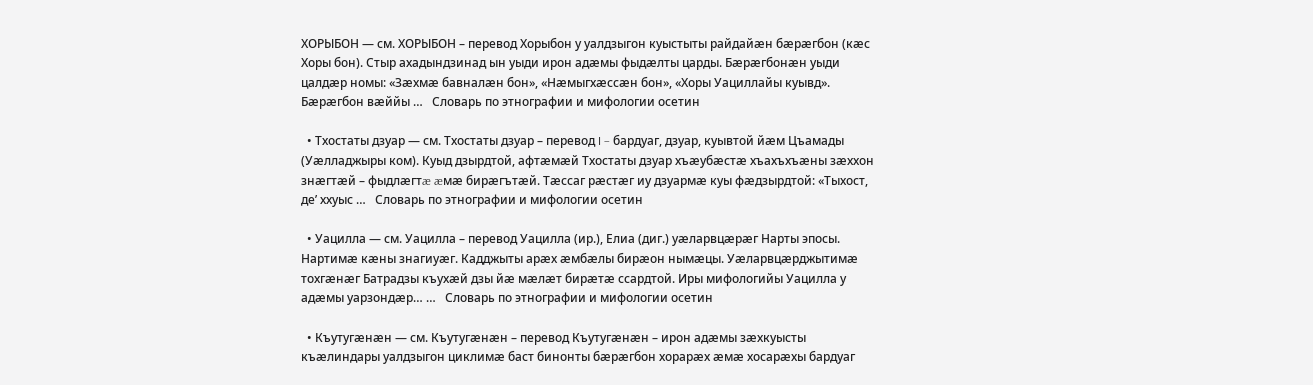ХОРЫБОН — см. ХОРЫБОН – перевод Хорыбон у уалдзыгон куыстыты райдайæн бæрæгбон (кæс Хоры бон). Стыр ахадындзинад ын уыди ирон адæмы фыдæлты царды. Бæрæгбонæн уыди цалдæр номы: «Зæхмæ бавналæн бон», «Нæмыгхæссæн бон», «Хоры Уациллайы куывд». Бæрæгбон вæййы …   Словарь по этнографии и мифологии осетин

  • Тхостаты дзуар — см. Тхостаты дзуар – перевод I – бардуаг, дзуар, куывтой йæм Цъамады (Уæлладжыры ком). Куыд дзырдтой, афтæмæй Тхостаты дзуар хъæубæстæ хъахъхъæны зæххон знæгтæй – фыдлæгтæ æмæ бирæгътæй. Тæссаг рæстæг иу дзуармæ куы фæдзырдтой: «Тыхост, де’ ххуыс …   Словарь по этнографии и мифологии осетин

  • Уацилла — см. Уацилла – перевод Уацилла (ир.), Елиа (диг.) уæларвцæрæг Нарты эпосы. Нартимæ кæны знагиуæг. Кадджыты арæх æмбæлы бирæон нымæцы. Уæларвцæрджытимæ тохгæнæг Батрадзы къухæй дзы йæ мæлæт бирæтæ ссардтой. Иры мифологийы Уацилла у адæмы уарзондæр… …   Словарь по этнографии и мифологии осетин

  • Къутугæнæн — см. Къутугæнæн – перевод Къутугæнæн – ирон адæмы зæхкуысты къæлиндары уалдзыгон циклимæ баст бинонты бæрæгбон хорарæх æмæ хосарæхы бардуаг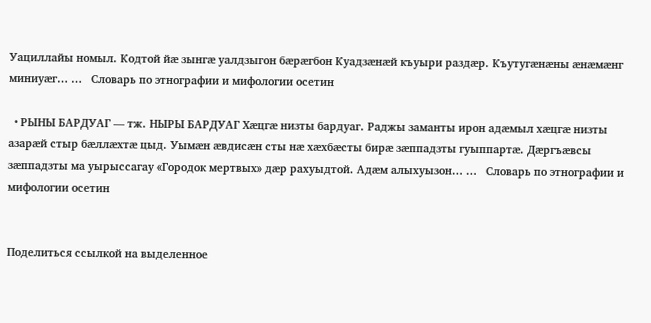Уациллайы номыл. Кодтой йæ зынгæ уалдзыгон бæрæгбон Куадзæнæй къуыри раздæр. Къутугæнæны æнæмæнг миниуæг… …   Словарь по этнографии и мифологии осетин

  • РЫНЫ БАРДУАГ — тж. НЫРЫ БАРДУАГ Хæцгæ низты бардуаг. Раджы заманты ирон адæмыл хæцгæ низты азарæй стыр бæллæхтæ цыд. Уымæн æвдисæн сты нæ хæхбæсты бирæ зæппадзты гуыппартæ. Дæргъæвсы зæппадзты ма уырыссагау «Городок мертвых» дæр рахуыдтой. Адæм алыхуызон… …   Словарь по этнографии и мифологии осетин


Поделиться ссылкой на выделенное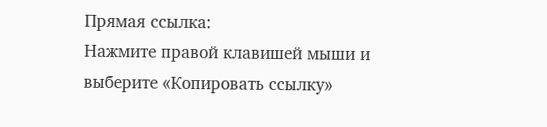Прямая ссылка:
Нажмите правой клавишей мыши и выберите «Копировать ссылку»